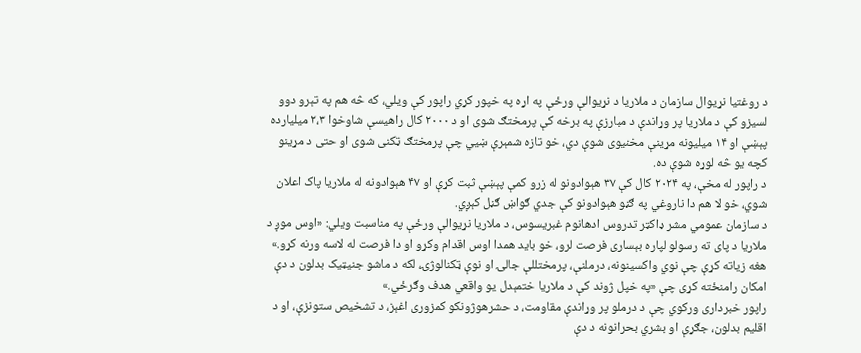د روغتیا نړیوال سازمان د ملاریا د نړیوالې ورځې په اړه په خپور کړي راپور کې ویلي، که څه هم په تېرو دوو لسیزو کې د ملاریا پر وړاندې د مبارزې په برخه کې پرمختګ شوی او د ۲۰۰۰ کال راهیسې شاوخوا ۲،۳ میلیارده پېښې او ۱۴ میلیونه مړینې مخنیوی شوې دي، خو تازه شمېرې ښيي چې پرمختګ ټکنی شوی او حتی د مړینو کچه یو څه لوړه شوې ده.
د راپور له مخې، په ۲۰۲۴ کال کې ۳۷ هېوادونو له زرو کمې پېښې ثبت کړې او ۴۷ هېوادونه له ملاریا پاک اعلان شوي، خو لا هم دا ناروغي په ګڼو هېوادونو کې جدي ګواښ ګڼل کېږي.
د سازمان عمومي مشر ډاکټر تدروس ادهانوم غبریسوس، د ملاریا نړیوالې ورځې په مناسبت ویلي: «اوس موږ د ملاریا د پای ته رسولو لپاره بېساری فرصت لرو، خو باید همدا اوس اقدام وکړو او دا فرصت له لاسه ورنه کړو.»
هغه زیاته کړې چې نوي واکسینونه، درملنې، پرمختللې جالۍ او نوې ټکنالوژۍ، لکه د ماشو جنیټیک بدلون د دې امکان رامنځته کړی چې «په خپل ژوند کې د ملاریا ختمېدل یو واقعي هدف وګرځي.»
راپور خبرداری ورکوي چې د درملو پر وړاندې مقاومت، د حشرهوژونکو کمزوری اغېز، د تشخیص ستونزې، او د اقلیم بدلون، جګړې او بشري بحرانونه د دې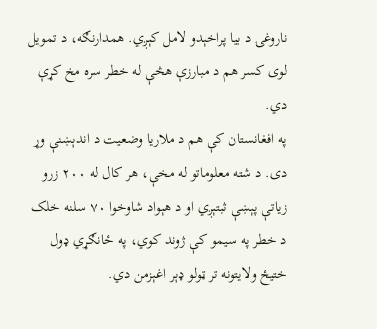ناروغۍ د بیا پراخېدو لامل کېږي. همدارنګه، د تمویل لوی کسر هم د مبارزې هڅې له خطر سره مخ کړې دي.
په افغانستان کې هم د ملاریا وضعیت د اندېښنې وړ دی. د شته معلوماتو له مخې، هر کال له ۲۰۰ زرو زیاتې پېښې ثبتېږي او د هېواد شاوخوا ۷۰ سلنه خلک د خطر په سیمو کې ژوند کوي، په ځانګړي ډول ختیځ ولایتونه تر ټولو ډېر اغېزمن دي.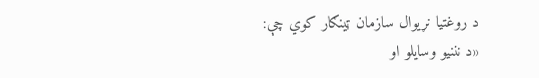د روغتیا نړیوال سازمان ټینګار کوي چې: «د نننیو وسایلو او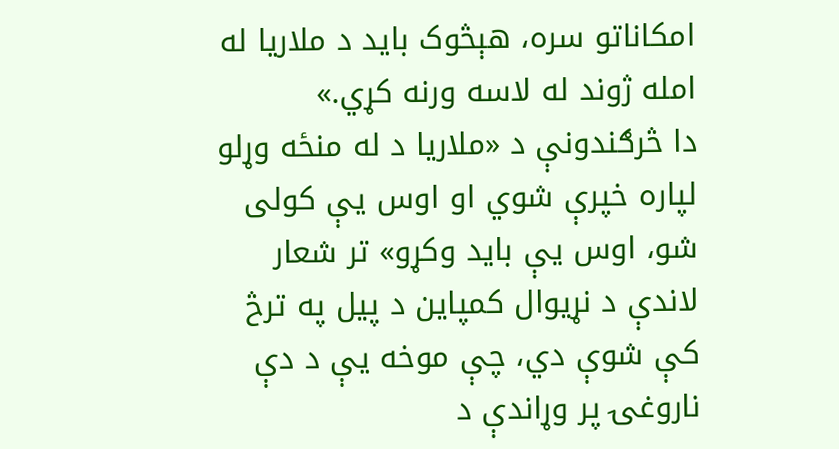امکاناتو سره، هېڅوک باید د ملاریا له امله ژوند له لاسه ورنه کړي.»
دا څرګندونې د «ملاریا د له منځه وړلو لپاره خپرې شوي او اوس یې کولی شو، اوس یې باید وکړو» تر شعار لاندې د نړیوال کمپاین د پیل په ترڅ کې شوې دي، چې موخه یې د دې ناروغۍ پر وړاندې د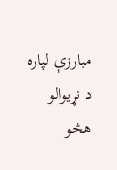مبارزې لپاره د نړیوالو هڅو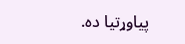پیاوړتیا ده.